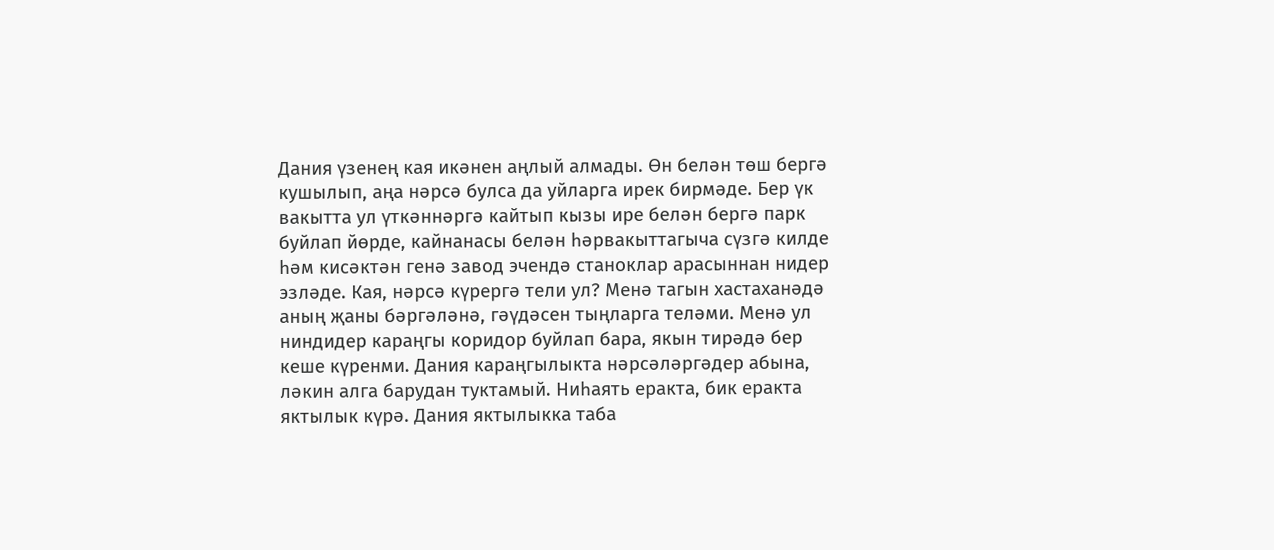Дания үзенең кая икәнен аңлый алмады. Өн белән төш бергә кушылып, аңа нәрсә булса да уйларга ирек бирмәде. Бер үк вакытта ул үткәннәргә кайтып кызы ире белән бергә парк буйлап йөрде, кайнанасы белән һәрвакыттагыча сүзгә килде һәм кисәктән генә завод эчендә станоклар арасыннан нидер эзләде. Кая, нәрсә күрергә тели ул? Менә тагын хастаханәдә аның җаны бәргәләнә, гәүдәсен тыңларга теләми. Менә ул ниндидер караңгы коридор буйлап бара, якын тирәдә бер кеше күренми. Дания караңгылыкта нәрсәләргәдер абына, ләкин алга барудан туктамый. Ниһаять еракта, бик еракта яктылык күрә. Дания яктылыкка таба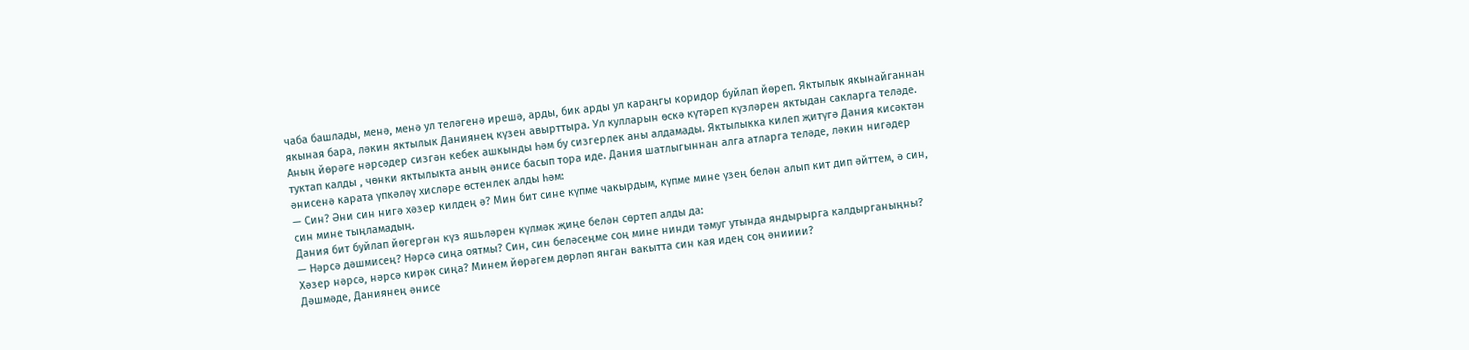чаба башлады, менә, менә ул теләгенә ирешә, арды, бик арды ул караңгы коридор буйлап йөреп. Яктылык якынайганнан якыная бара, ләкин яктылык Даниянең күзен авырттыра. Ул кулларын өскә күтәреп күзләрен яктыдан сакларга теләде. Аның йөрәге нәрсәдер сизгән кебек ашкынды һәм бу сизгерлек аны алдамады. Яктылыкка килеп җитүгә Дания кисәктән туктап калды , чөнки яктылыкта аның әнисе басып тора иде. Дания шатлыгыннан алга атларга теләде, ләкин нигәдер әнисенә карата үпкәләү хисләре өстенлек алды һәм:
— Син? Әни син нигә хәзер килдең ә? Мин бит сине күпме чакырдым, күпме мине үзең белән алып кит дип әйттем, ә син, син мине тыңламадың.
Дания бит буйлап йөгергән күз яшьләрен күлмәк җиңе белән сөртеп алды да:
— Нәрсә дәшмисең? Нәрсә сиңа оятмы? Син, син беләсеңме соң мине нинди тәмуг утында яндырырга калдырганыңны? Хәзер нәрсә, нәрсә кирәк сиңа? Минем йөрәгем дөрләп янган вакытта син кая идең соң әнииии?
Дәшмәде, Даниянең әнисе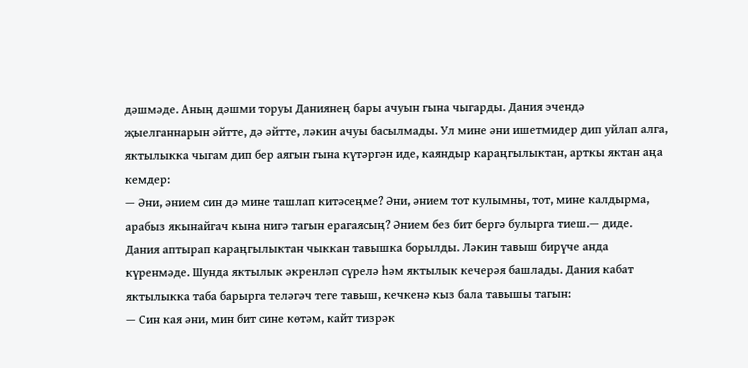дәшмәде. Аның дәшми торуы Даниянең бары ачуын гына чыгарды. Дания эчендә җыелганнарын әйтте, дә әйтте, ләкин ачуы басылмады. Ул мине әни ишетмидер дип уйлап алга, яктылыкка чыгам дип бер аягын гына күтәргән иде, каяндыр караңгылыктан, арткы яктан аңа кемдер:
— Әни, әнием син дә мине ташлап китәсеңме? Әни, әнием тот кулымны, тот, мине калдырма, арабыз якынайгач кына нигә тагын ерагаясың? Әнием без бит бергә булырга тиеш.— диде. Дания аптырап караңгылыктан чыккан тавышка борылды. Ләкин тавыш бирүче анда күренмәде. Шунда яктылык әкренләп сүрелә һәм яктылык кечерәя башлады. Дания кабат яктылыкка таба барырга теләгәч теге тавыш, кечкенә кыз бала тавышы тагын:
— Син кая әни, мин бит сине көтәм, кайт тизрәк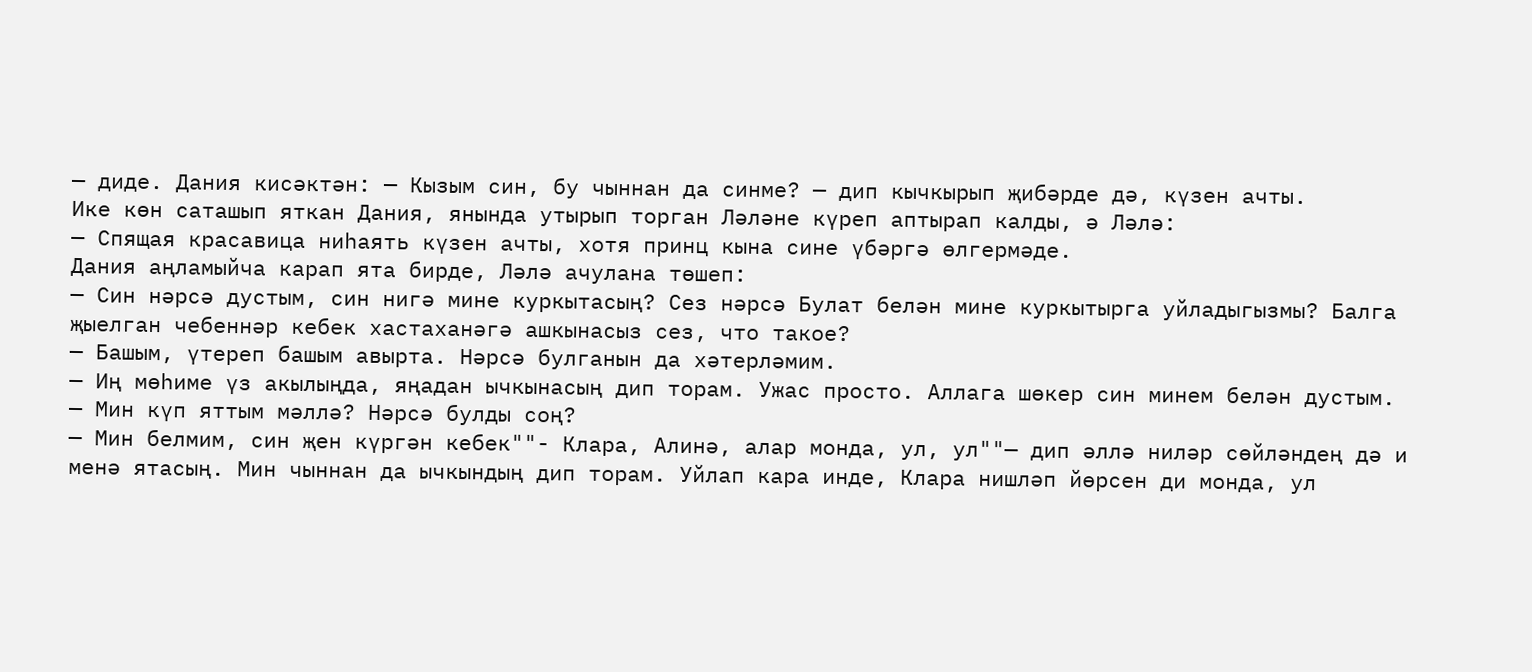— диде. Дания кисәктән: — Кызым син, бу чыннан да синме? — дип кычкырып җибәрде дә, күзен ачты.
Ике көн саташып яткан Дания, янында утырып торган Ләләне күреп аптырап калды, ә Ләлә:
— Спящая красавица ниһаять күзен ачты, хотя принц кына сине үбәргә өлгермәде.
Дания аңламыйча карап ята бирде, Ләлә ачулана төшеп:
— Син нәрсә дустым, син нигә мине куркытасың? Сез нәрсә Булат белән мине куркытырга уйладыгызмы? Балга җыелган чебеннәр кебек хастаханәгә ашкынасыз сез, что такое?
— Башым, үтереп башым авырта. Нәрсә булганын да хәтерләмим.
— Иң мөһиме үз акылыңда, яңадан ычкынасың дип торам. Ужас просто. Аллага шөкер син минем белән дустым.
— Мин күп яттым мәллә? Нәрсә булды соң?
— Мин белмим, син җен күргән кебек""- Клара, Алинә, алар монда, ул, ул""— дип әллә ниләр сөйләндең дә и менә ятасың. Мин чыннан да ычкындың дип торам. Уйлап кара инде, Клара нишләп йөрсен ди монда, ул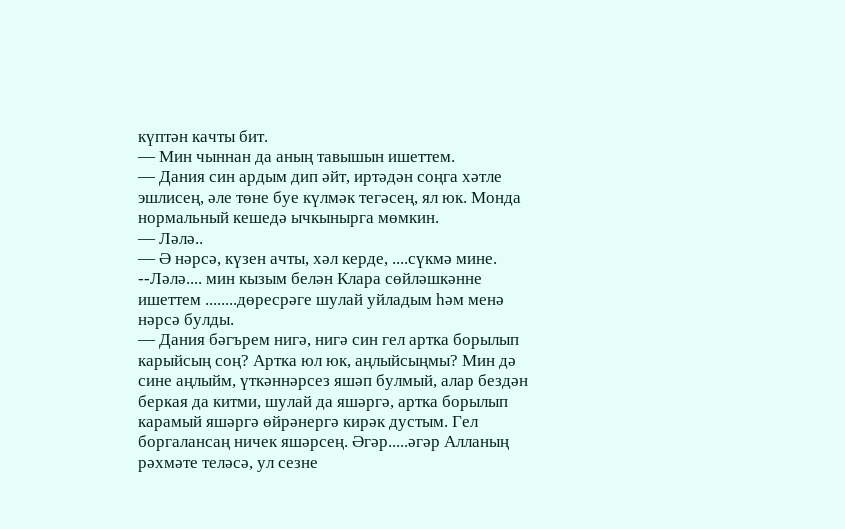күптән качты бит.
— Мин чыннан да аның тавышын ишеттем.
— Дания син ардым дип әйт, иртәдән соңга хәтле эшлисең, әле төне буе күлмәк тегәсең, ял юк. Монда нормальный кешедә ычкынырга мөмкин.
— Ләлә..
— Ә нәрсә, күзен ачты, хәл керде, ....сүкмә мине.
--Ләлә.... мин кызым белән Клара сөйләшкәнне ишеттем ........дөресрәге шулай уйладым һәм менә нәрсә булды.
— Дания бәгърем нигә, нигә син гел артка борылып карыйсың соң? Артка юл юк, аңлыйсыңмы? Мин дә сине аңлыйм, үткәннәрсез яшәп булмый, алар бездән беркая да китми, шулай да яшәргә, артка борылып карамый яшәргә өйрәнергә кирәк дустым. Гел боргалансаң ничек яшәрсең. Әгәр.....әгәр Алланың рәхмәте теләсә, ул сезне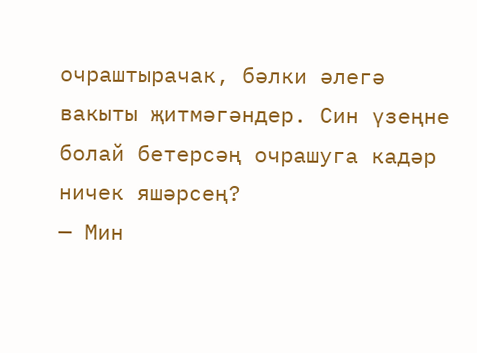очраштырачак, бәлки әлегә вакыты җитмәгәндер. Син үзеңне болай бетерсәң очрашуга кадәр ничек яшәрсең?
— Мин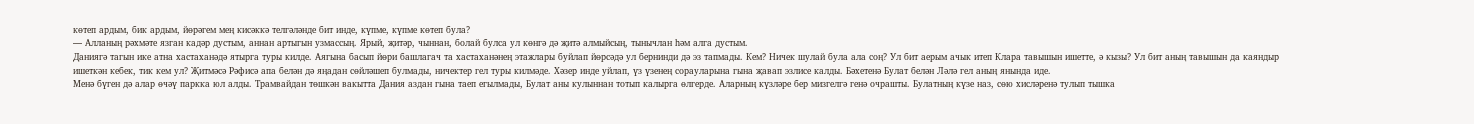көтеп ардым, бик ардым, йөрәгем мең кисәккә телгәләнде бит инде, күпме, күпме көтеп була?
— Алланың рәхмәте язган кадәр дустым, аннан артыгын узмассың. Ярый, җитәр, чыннан, болай булса ул көнгә дә җитә алмыйсың, тынычлан һәм алга дустым.
Даниягә тагын ике атна хастаханәдә ятырга туры килде. Аягына басып йөри башлагач та хастаханәнең этажлары буйлап йөрсәдә ул бернинди дә эз тапмады. Кем? Ничек шулай була ала соң? Ул бит аерым ачык итеп Клара тавышын ишетте, ә кызы? Ул бит аның тавышын да каяндыр ишеткән кебек, тик кем ул? Җитмәсә Рәфисә апа белән дә яңадан сөйләшеп булмады, ничектер гел туры килмәде. Хәзер инде уйлап, үз үзенең сорауларына гына җавап эзлисе калды. Бәхетенә Булат белән Ләлә гел аның янында иде.
Менә бүген дә алар өчәү паркка юл алды. Трамвайдан төшкән вакытта Дания аздан гына таеп егылмады, Булат аны кулыннан тотып калырга өлгерде. Аларның күзләре бер мизгелгә генә очрашты. Булатның күзе наз, сөю хисләренә тулып тышка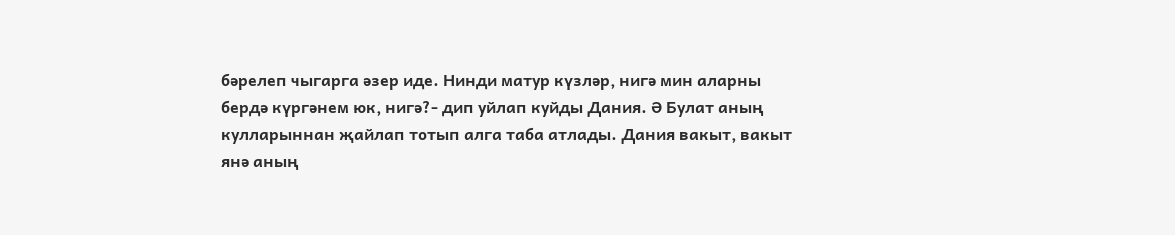бәрелеп чыгарга әзер иде. Нинди матур күзләр, нигә мин аларны бердә күргәнем юк, нигә?- дип уйлап куйды Дания. Ә Булат аның кулларыннан җайлап тотып алга таба атлады. Дания вакыт, вакыт янә аның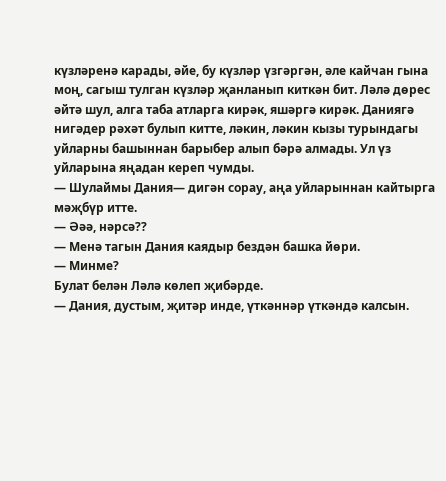күзләренә карады, әйе, бу күзләр үзгәргән, әле кайчан гына моң, сагыш тулган күзләр җанланып киткән бит. Ләлә дөрес әйтә шул, алга таба атларга кирәк, яшәргә кирәк. Даниягә нигәдер рәхәт булып китте, ләкин, ләкин кызы турындагы уйларны башыннан барыбер алып бәрә алмады. Ул үз уйларына яңадан кереп чумды.
— Шулаймы Дания— дигән сорау, аңа уйларыннан кайтырга мәҗбүр итте.
— Әәә, нәрсә??
— Менә тагын Дания каядыр бездән башка йөри.
— Минме?
Булат белән Ләлә көлеп җибәрде.
— Дания, дустым, җитәр инде, үткәннәр үткәндә калсын.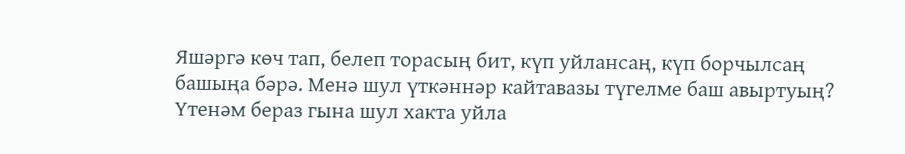Яшәргә көч тап, белеп торасың бит, күп уйлансаң, күп борчылсаң башыңа бәрә. Менә шул үткәннәр кайтавазы түгелме баш авыртуың? Үтенәм бераз гына шул хакта уйла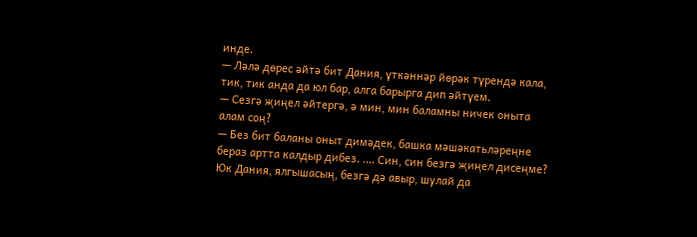инде.
— Ләлә дөрес әйтә бит Дания, үткәннәр йөрәк түрендә кала, тик, тик анда да юл бар, алга барырга дип әйтүем.
— Сезгә җиңел әйтергә, ә мин, мин баламны ничек оныта алам соң?
— Без бит баланы оныт димәдек, башка мәшәкатьләреңне бераз артта калдыр дибез. .... Син, син безгә җиңел дисеңме? Юк Дания, ялгышасың, безгә дә авыр, шулай да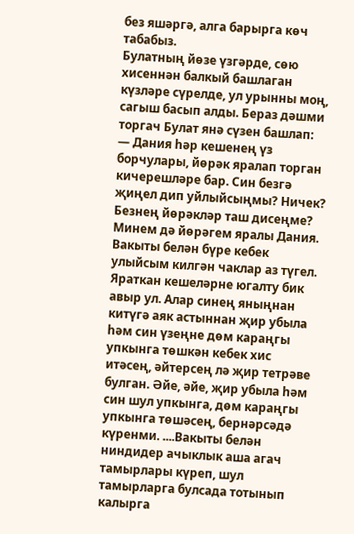без яшәргә, алга барырга көч табабыз.
Булатның йөзе үзгәрде, сөю хисеннән балкый башлаган күзләре сүрелде, ул урынны моң, сагыш басып алды. Бераз дәшми торгач Булат янә сүзен башлап:
— Дания һәр кешенең үз борчулары, йөрәк яралап торган кичерешләре бар. Син безгә җиңел дип уйлыйсыңмы? Ничек? Безнең йөрәкләр таш дисеңме? Минем дә йөрәгем яралы Дания. Вакыты белән бүре кебек улыйсым килгән чаклар аз түгел. Яраткан кешеләрне югалту бик авыр ул. Алар синең яныңнан китүгә аяк астыннан җир убыла һәм син үзеңне дөм караңгы упкынга төшкән кебек хис итәсең, әйтерсең лә җир тетрәве булган. Әйе, әйе, җир убыла һәм син шул упкынга, дөм караңгы упкынга төшәсең, бернәрсәдә күренми. ....Вакыты белән ниндидер ачыклык аша агач тамырлары күреп, шул тамырларга булсада тотынып калырга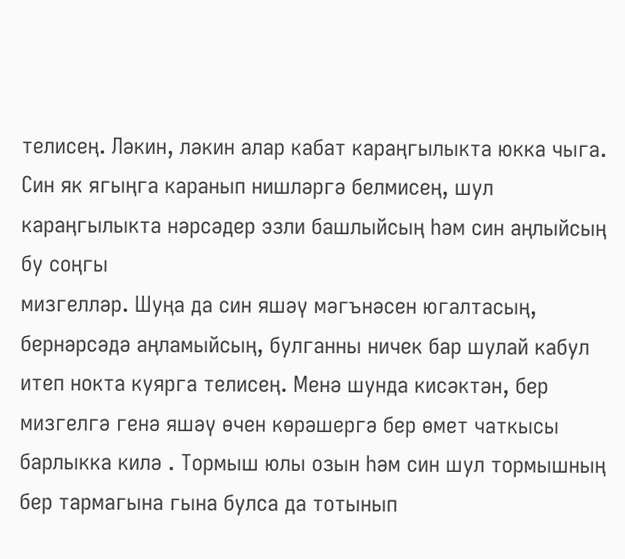телисең. Ләкин, ләкин алар кабат караңгылыкта юкка чыга. Син як ягыңга каранып нишләргә белмисең, шул караңгылыкта нәрсәдер эзли башлыйсың һәм син аңлыйсың бу соңгы
мизгелләр. Шуңа да син яшәү мәгънәсен югалтасың, бернәрсәдә аңламыйсың, булганны ничек бар шулай кабул итеп нокта куярга телисең. Менә шунда кисәктән, бер мизгелгә генә яшәү өчен көрәшергә бер өмет чаткысы барлыкка килә . Тормыш юлы озын һәм син шул тормышның бер тармагына гына булса да тотынып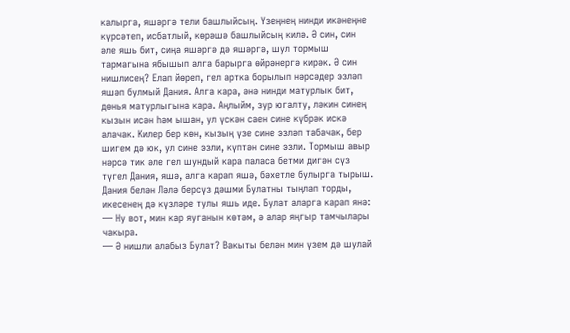калырга, яшәргә тели башлыйсың. Үзеңнең нинди икәнеңне күрсәтеп, исбатлый, көрәшә башлыйсың килә. Ә син, син әле яшь бит, сиңа яшәргә дә яшәргә, шул тормыш тармагына ябышып алга барырга өйрәнергә кирәк. Ә син нишлисең? Елап йөреп, гел артка борылып нәрсәдер эзләп яшәп булмый Дания. Алга кара, әнә нинди матурлык бит, дөнья матурлыгына кара. Аңлыйм, зур югалту, ләкин синең кызын исән һәм ышан, ул үскән саен сине күбрәк искә алачак. Килер бер көн, кызың үзе сине эзләп табачак, бер шигем дә юк, ул сине эзли, күптән сине эзли. Тормыш авыр нәрсә тик әле гел шундый кара паласа бетми дигән сүз түгел Дания, яшә, алга карап яшә, бәхетле булырга тырыш.
Дания белән Ләлә берсүз дәшми Булатны тыңлап торды, икесенең дә күзләре тулы яшь иде. Булат аларга карап янә:
— Ну вот, мин кар яуганын көтәм, ә алар яңгыр тамчылары чакыра.
— Ә нишли алабыз Булат? Вакыты белән мин үзем дә шулай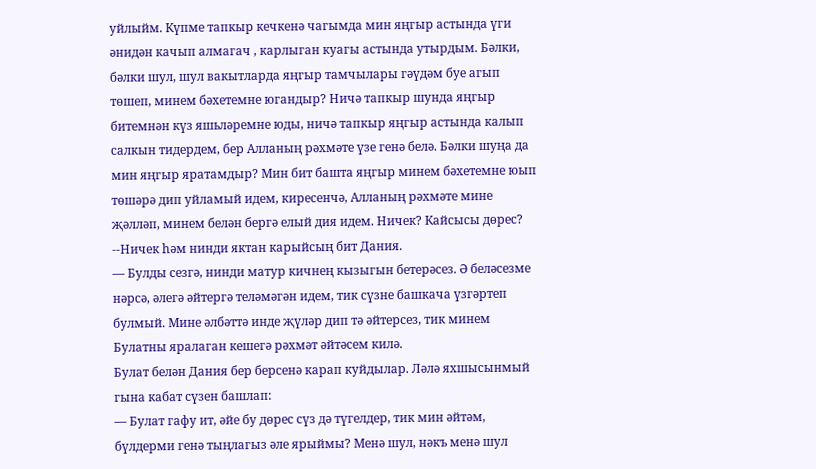уйлыйм. Күпме тапкыр кечкенә чагымда мин яңгыр астында үги әнидән качып алмагач , карлыган куагы астында утырдым. Бәлки, бәлки шул, шул вакытларда яңгыр тамчылары гәүдәм буе агып төшеп, минем бәхетемне югандыр? Ничә тапкыр шунда яңгыр битемнән күз яшьләремне юды, ничә тапкыр яңгыр астында калып салкын тидердем, бер Алланың рәхмәте үзе генә белә. Бәлки шуңа да мин яңгыр яратамдыр? Мин бит башта яңгыр минем бәхетемне юып төшәрә дип уйламый идем, киресенчә, Алланың рәхмәте мине җәлләп, минем белән бергә елый дия идем. Ничек? Кайсысы дөрес?
--Ничек һәм нинди яктан карыйсың бит Дания.
— Булды сезгә, нинди матур кичнең кызыгын бетерәсез. Ә беләсезме нәрсә, әлегә әйтергә теләмәгән идем, тик сүзне башкача үзгәртеп булмый. Мине әлбәттә инде җүләр дип тә әйтерсез, тик минем Булатны яралаган кешегә рәхмәт әйтәсем килә.
Булат белән Дания бер берсенә карап куйдылар. Ләлә яхшысынмый гына кабат сүзен башлап:
— Булат гафу ит, әйе бу дөрес сүз дә түгелдер, тик мин әйтәм, бүлдерми генә тыңлагыз әле ярыймы? Менә шул, нәкъ менә шул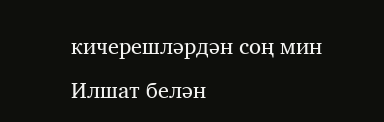кичерешләрдән соң мин Илшат белән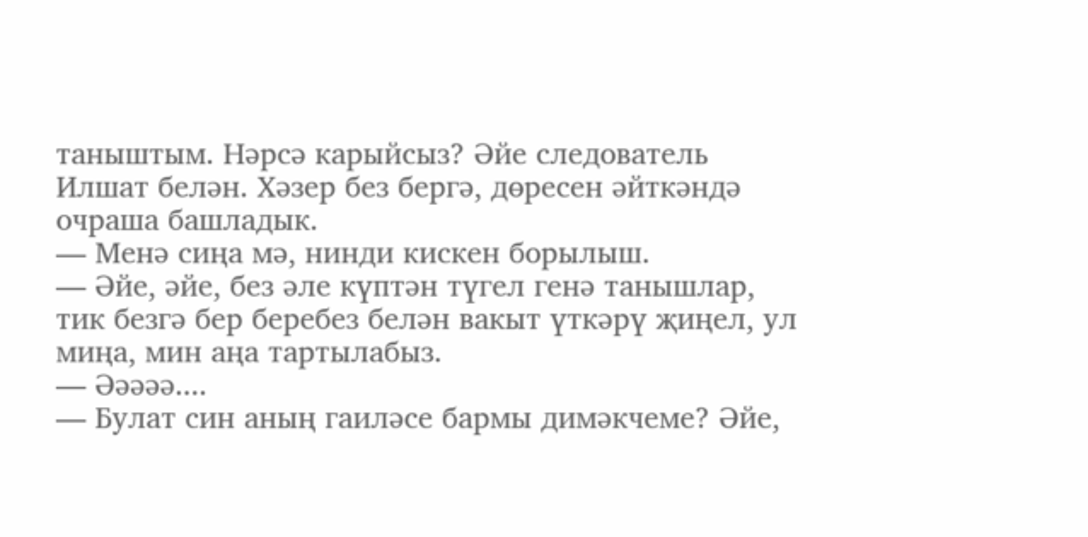таныштым. Нәрсә карыйсыз? Әйе следователь Илшат белән. Хәзер без бергә, дөресен әйткәндә очраша башладык.
— Менә сиңа мә, нинди кискен борылыш.
— Әйе, әйе, без әле күптән түгел генә танышлар, тик безгә бер беребез белән вакыт үткәрү җиңел, ул миңа, мин аңа тартылабыз.
— Әәәәә....
— Булат син аның гаиләсе бармы димәкчеме? Әйе,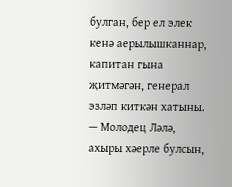булган, бер ел элек кенә аерылышканнар, капитан гына җитмәгән, генерал эзләп киткән хатыны.
— Молодец Ләлә, ахыры хәерле булсын,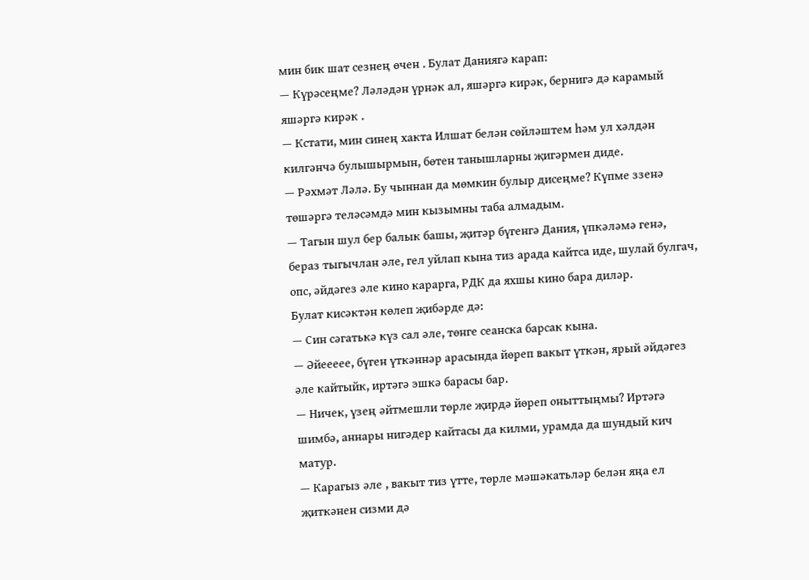мин бик шат сезнең өчен . Булат Даниягә карап:
— Күрәсеңме? Ләләдән үрнәк ал, яшәргә кирәк, бернигә дә карамый яшәргә кирәк .
— Кстати, мин синең хакта Илшат белән сөйләштем һәм ул хәлдән килгәнчә булышырмын, бөтен танышларны җигәрмен диде.
— Рәхмәт Ләлә. Бу чыннан да мөмкин булыр дисеңме? Күпме ззенә төшәргә теләсәмдә мин кызымны таба алмадым.
— Тагын шул бер балык башы, җитәр бүгенгә Дания, үпкәләмә генә, бераз тыгычлан әле, гел уйлап кына тиз арада кайтса иде, шулай булгач, опс, әйдәгез әле кино карарга, РДК да яхшы кино бара диләр.
Булат кисәктән көлеп җибәрде дә:
— Син сәгатькә күз сал әле, төнге сеанска барсак кына.
— Әйеееее, бүген үткәннәр арасында йөреп вакыт үткән, ярый әйдәгез әле кайтыйк, иртәгә эшкә барасы бар.
— Ничек, үзең әйтмешли төрле җирдә йөреп оныттыңмы? Иртәгә шимбә, аннары нигәдер кайтасы да килми, урамда да шундый кич матур.
— Карагыз әле , вакыт тиз үтте, төрле мәшәкатьләр белән яңа ел җиткәнен сизми дә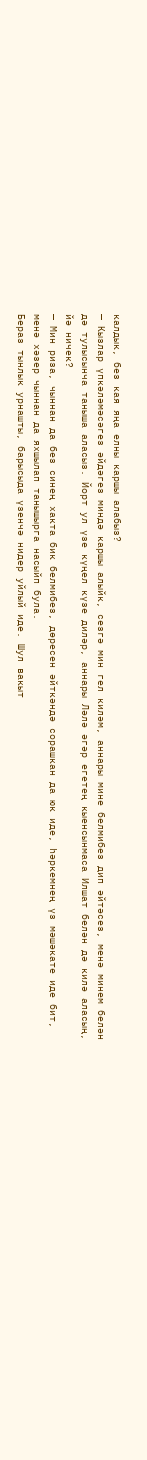калдык, без кая яңа елны каршы алабыз?
— Кызлар үпкәләмәсәгез әйдәгез миндә каршы алыйк, сезгә мин гел киләм, аннары мине белмибез дип әйтәсез, менә минем белән дә тулысынча таныша аласыз. Йорт ул үзе күңел күзе диләр, аннары Ләлә әгәр егетең кыенсынмаса Илшат белән дә килә аласың, йә ничек?
— Мин риза, чыннан да без синең хакта бик белмибез, дөресен әйткәндә сорашкан да юк иде, һәркемнең үз мәшәкате иде бит, менә хәзер чыннан да яхшылап танышырга насыйп була.
Бераз тынлык урнашты, барысыда үзенчә нидер уйлый иде. Шул вакыт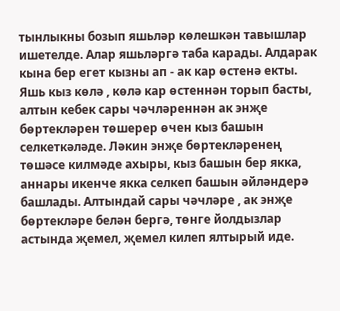тынлыкны бозып яшьләр көлешкән тавышлар ишетелде. Алар яшьләргә таба карады. Алдарак кына бер егет кызны ап - ак кар өстенә екты. Яшь кыз көлә , көлә кар өстеннән торып басты, алтын кебек сары чәчләреннән ак энҗе бөртекләрен төшерер өчен кыз башын селкеткәләде. Ләкин энҗе бөртекләренең төшәсе килмәде ахыры, кыз башын бер якка, аннары икенче якка селкеп башын әйләндерә башлады. Алтындай сары чәчләре , ак энҗе бөртекләре белән бергә, төнге йолдызлар астында җемел, җемел килеп ялтырый иде.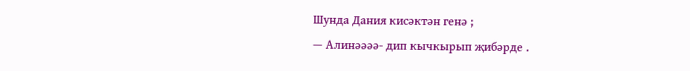Шунда Дания кисәктән генә ;
— Алинәәәә- дип кычкырып җибәрде .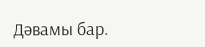Дәвамы бар.